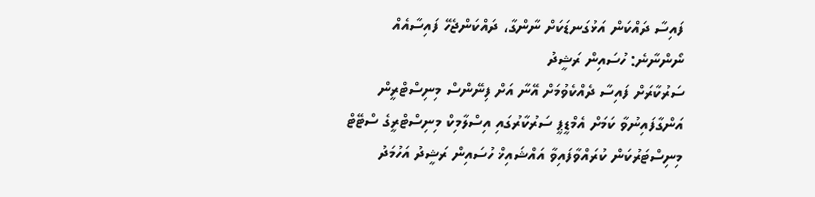ފައިސާ ދައްކަން އަޅުގަނޑަކަށް ނާންގާ، ދައްކަންޖެހޭ ފައިސާއެއް ނޯންނާނެ: ހުސައިން ރަޝީދު
ސަރުކާރަށް ފައިސާ ދެއްކެވުމަށް އޭނާ އަށް ފިނޭންސް މިނިސްޓްރީން އަންގާފައިނުވާ ކަމަށް އެމްޑީޕީ ސަރުކާރުގައި އިސްލާމިކް މިނިސްޓްރީގެ ސްޓޭޓް މިނިސްޓަރުކަން ކުރައްވާފައިވާ އައްޝައިޚް ހުސައިން ރަޝީދު އަހުމަދު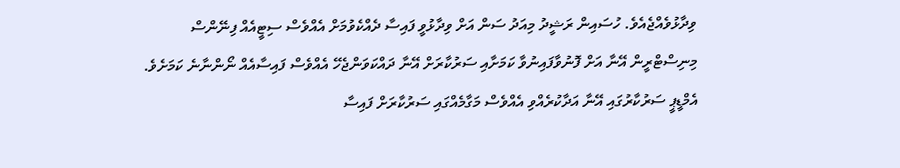ވިދާޅުވެއްޖެއެވެ. ހުސައިން ރަޝީދު މިއަދު ސަން އަށް ވިދާޅުވީ ފައިސާ ދެއްކެވުމަށް އެއްވެސް ސިޓީއެއް ފިނޭންސް މިނިސްޓްރީން އޭނާ އަށް ފޮނުވާފައިނުވާ ކަމަށާއި ސަރުކާރަށް އޭނާ ދައްކަވަންޖެހޭ އެއްވެސް ފައިސާއެއް ނޯންނާނެ ކަމަށެވެ. އެމްޑީޕީ ސަރުކާރުގައި އޭނާ އަދާކުރެއްވި އެއްވެސް މަގާމެއްގައި ސަރުކާރަށް ފައިސާ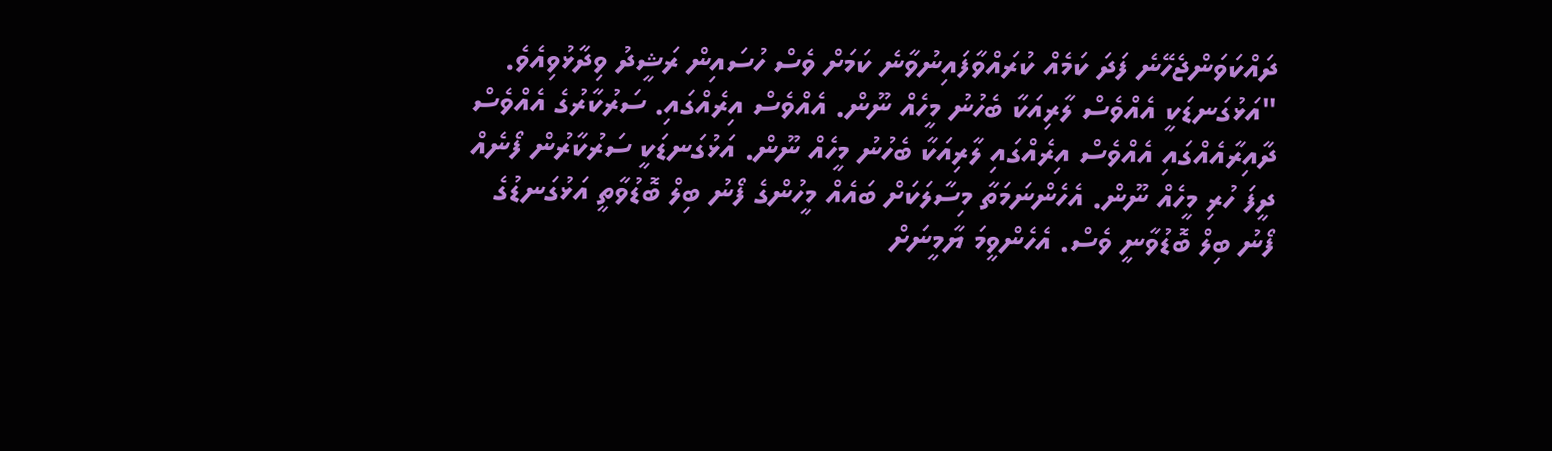ދައްކަވަންޖެހޭނެ ފަދަ ކަމެއް ކުރައްވާފައިނުވާނެ ކަމަށް ވެސް ހުސައިން ރަޝީދު ވިދާޅުވިއެވެ. "އަޅުގަނޑަކީ އެއްވެސް ލާރިއަކާ ބެހުނު މީހެއް ނޫން. އެއްވެސް އިރެއްގައި. ސަރުކާރުގެ އެއްވެސް ދާއިރާއެއްގައި އެއްވެސް އިރެއްގައި ލާރިއަކާ ބެހުނު މީހެއް ނޫން. އަޅުގަނޑަކީ ސަރުކާރުން ފޯނެއް ދީފަ ހުރި މީހެއް ނޫން. އެހެންނަމަތާ މިސާލަކަށް ބައެއް މީހުންގެ ފޯނު ބިލް ބޮޑުވާތީ އަޅުގަނޑުގެ ފޯނު ބިލް ބޮޑުވާނީ ވެސް. އެހެންވީމަ ޔާމީނަށް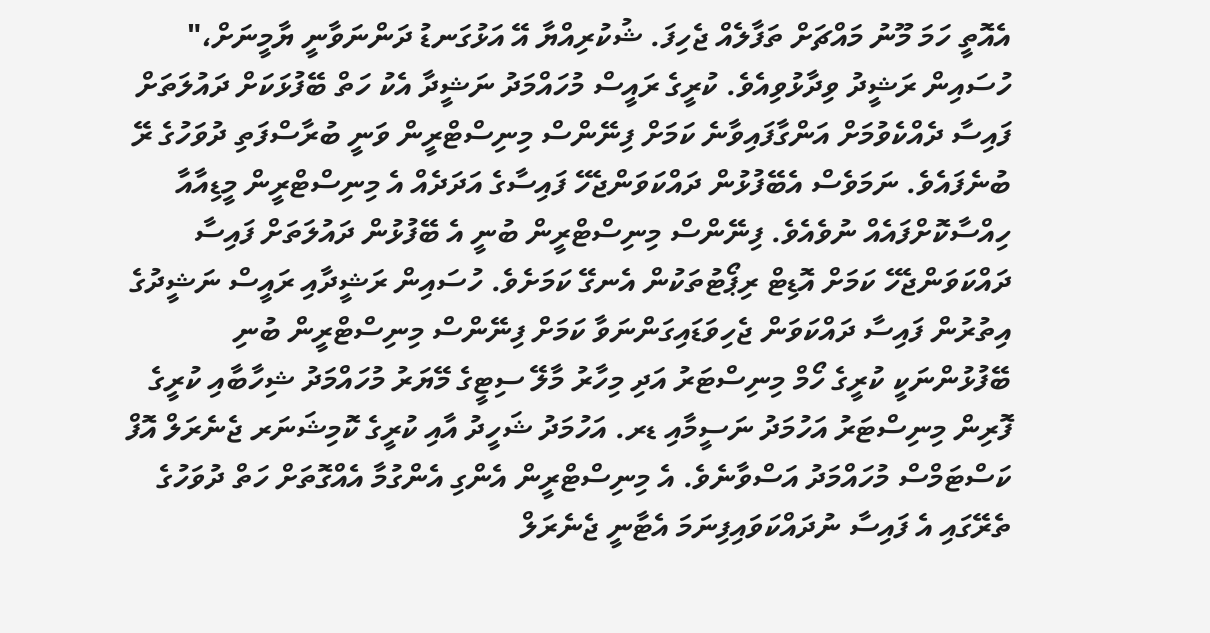އެއޮތީ ހަމަ މޫނު މައްޗަށް ތަފާލެއް ޖެހިފަ. ޝުކުރިއްޔާ އޭ އަޅުގަނޑު ދަންނަވާނީ ޔާމީނަށް،" ހުސައިން ރަޝީދު ވިދާޅުވިއެވެ. ކުރީގެ ރައީސް މުހައްމަދު ނަޝީދާ އެކު ހަތް ބޭފުޅަކަށް ދައުލަތަށް ފައިސާ ދެއްކެވުމަށް އަންގާފައިވާނެ ކަމަށް ފިނޭންސް މިނިސްޓްރީން ވަނީ ބުރާސްފަތި ދުވަހުގެ ރޭ ބުނެފައެވެ. ނަމަވެސް އެބޭފުޅުން ދައްކަވަންޖެހޭ ފައިސާގެ އަދަދެއް އެ މިނިސްޓްރީން މީޑިއާއާ ހިއްސާކޮށްފައެއް ނުވެއެވެ. ފިނޭންސް މިނިސްޓްރީން ބުނީ އެ ބޭފުޅުން ދައުލަތަށް ފައިސާ ދައްކަވަންޖެހޭ ކަމަށް އޮޑިޓް ރިޕޯޓުތަކުން އެނގޭ ކަމަށެވެ. ހުސައިން ރަޝީދާއި ރައީސް ނަޝީދުގެ އިތުރުން ފައިސާ ދައްކަވަން ޖެހިވަޑައިގަންނަވާ ކަމަށް ފިނޭންސް މިނިސްޓްރީން ބުނި ބޭފުޅުންނަކީ ކުރީގެ ހޯމް މިނިސްޓަރު އަދި މިހާރު މާލޭ ސިޓީގެ މޭޔަރު މުހައްމަދު ޝިހާބާއި ކުރީގެ ފޮރިން މިނިސްޓަރު އަހުމަދު ނަސީމާއި ޑރ. އަހުމަދު ޝަހީދު އާއި ކުރީގެ ކޮމިޝަނަރ ޖެނެރަލް އޮފް ކަސްޓަމްސް މުހައްމަދު އަސްވާނެވެ. އެ މިނިސްޓްރީން އެންގި އެންގުމާ އެއްގޮތަށް ހަތް ދުވަހުގެ ތެރޭގައި އެ ފައިސާ ނުދައްކަވައިފިނަމަ އެޓާނީ ޖެނެރަލް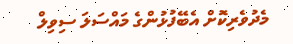މެދުވެރިކޮށް އެބޭފުޅުންގެ މައްސަލަ ސިވިލް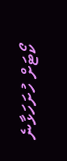ކޯޓަށް ހުށަހަޅާނެ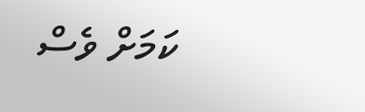ކަމަށް ވެސް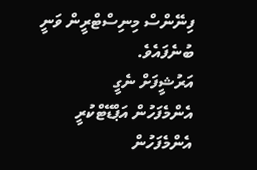ފިނޭންސް މިނިސްޓްރީން ވަނީ ބުނެފައެވެ.
އަރުޝީފަށް ނެގީ
އެންމެފަހުން އަޕްޑޭޓްކުރީ
އެންމެފަހުން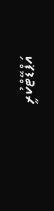އަޕްޑޭޓްކުރީ